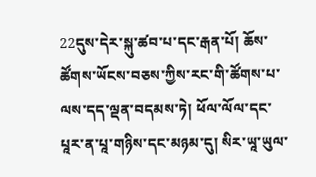22དུས་དེར་སྐུ་ཚབ་པ་དང་རྒན་པོ། ཆོས་ཚོགས་ཡོངས་བཅས་ཀྱིས་རང་གི་ཚོགས་པ་ལས་དད་ལྡན་བདམས་ཏེ། ཕོལ་ལོལ་དང་པཱར་ན་པཱ་གཉིས་དང་མཉམ་དུ། སིར་ཡཱ་ཡུལ་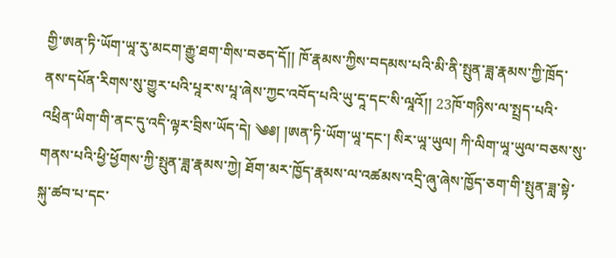གྱི་ཨན་ཏི་ཡོག་ཡཱ་རུ་མངག་རྒྱུ་ཐག་གིས་བཅད་དོ།། ཁོ་རྣམས་ཀྱིས་བདམས་པའི་མི་ནི་སྤུན་ཟླ་རྣམས་ཀྱི་ཁྲོད་ནས་དཔོན་རིགས་སུ་གྱུར་པའི་པཱར་ས་པཱ་ཞེས་ཀྱང་འབོད་པའི་ཡུ་དཱ་དང་སི་ལཱའོ།། 23ཁོ་གཉིས་ལ་སྤྲད་པའི་འཕྲིན་ཡིག་གི་ནང་དུ་འདི་ལྟར་བྲིས་ཡོད་དེ། ༄༅། །ཨན་ཏི་ཡོག་ཡཱ་དང་། སིར་ཡཱ་ཡུལ། ཀི་ལིག་ཡཱ་ཡུལ་བཅས་སུ་གནས་པའི་ཕྱི་ཕྱོགས་ཀྱི་སྤུན་ཟླ་རྣམས་ཀྱེ། ཐོག་མར་ཁྱོད་རྣམས་ལ་འཚམས་འདྲི་ཞུ་ཞེས་ཁྱོད་ཅག་གི་སྤུན་ཟླ་སྟེ་སྐུ་ཚབ་པ་དང་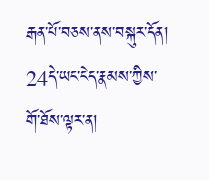རྒན་པོ་བཅས་ནས་བསྐུར་དོན། 24དེ་ཡང་ངེད་རྣམས་ཀྱིས་གོ་ཐོས་ལྟར་ན།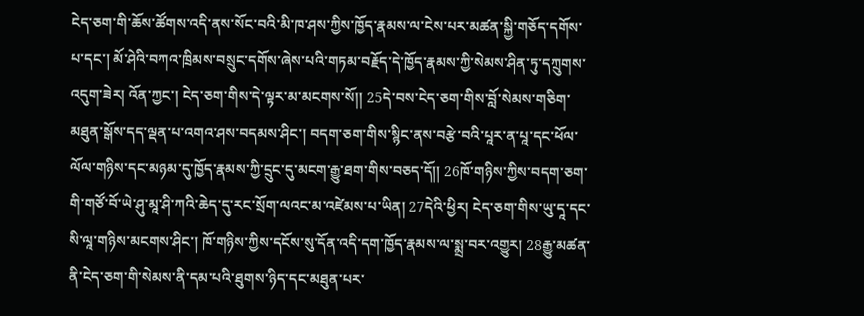ངེད་ཅག་གི་ཆོས་ཚོགས་འདི་ནས་སོང་བའི་མི་ཁ་ཤས་ཀྱིས་ཁྱོད་རྣམས་ལ་ངེས་པར་མཚན་སྐྱི་གཅོད་དགོས་པ་དང་། མོ་ཤེའི་བཀའ་ཁྲིམས་བསྲུང་དགོས་ཞེས་པའི་གཏམ་བརྗོད་དེ་ཁྱོད་རྣམས་ཀྱི་སེམས་ཤིན་ཏུ་དཀྲུགས་འདུག་ཟེར། འོན་ཀྱང་། ངེད་ཅག་གིས་དེ་ལྟར་མ་མངགས་སོ།། 25དེ་བས་ངེད་ཅག་གིས་བློ་སེམས་གཅིག་མཐུན་སྒོས་དད་ལྡན་པ་འགའ་ཤས་བདམས་ཤིང་། བདག་ཅག་གིས་སྙིང་ནས་བརྩེ་བའི་པཱར་ན་པཱ་དང་ཕོལ་ལོལ་གཉིས་དང་མཉམ་དུ་ཁྱོད་རྣམས་ཀྱི་དྲུང་དུ་མངག་རྒྱུ་ཐག་གིས་བཅད་དོ།། 26ཁོ་གཉིས་ཀྱིས་བདག་ཅག་གི་གཙོ་བོ་ཡེ་ཤུ་མཱ་ཤི་ཀའི་ཆེད་དུ་རང་སྲོག་ལའང་མ་འཛེམས་པ་ཡིན། 27དེའི་ཕྱིར། ངེད་ཅག་གིས་ཡུ་དཱ་དང་སི་ལཱ་གཉིས་མངགས་ཤིང་། ཁོ་གཉིས་ཀྱིས་དངོས་སུ་དོན་འདི་དག་ཁྱོད་རྣམས་ལ་སྨྲ་བར་འགྱུར། 28རྒྱུ་མཚན་ནི་ངེད་ཅག་གི་སེམས་ནི་དམ་པའི་ཐུགས་ཉིད་དང་མཐུན་པར་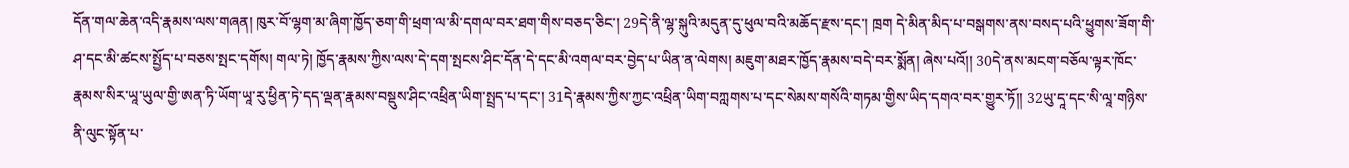དོན་གལ་ཆེན་འདི་རྣམས་ལས་གཞན། ཁུར་བོ་ལྷག་མ་ཞིག་ཁྱོད་ཅག་གི་ཕྲག་ལ་མི་དགལ་བར་ཐག་གིས་བཅད་ཅིང་། 29དེ་ནི་ལྷ་སྐུའི་མདུན་དུ་ཕུལ་བའི་མཆོད་རྫས་དང་། ཁྲག དེ་མིན་མིད་པ་བསྒགས་ནས་བསད་པའི་ཕྱུགས་ཟོག་གི་ཤ་དང་མི་ཚངས་སྤྱོད་པ་བཅས་སྤང་དགོས། གལ་ཏེ། ཁྱོད་རྣམས་ཀྱིས་ལས་དེ་དག་སྤངས་ཤིང་དོན་དེ་དང་མི་འགལ་བར་བྱེད་པ་ཡིན་ན་ལེགས། མཇུག་མཐར་ཁྱོད་རྣམས་བདེ་བར་སྨོན། ཞེས་པའོ།། 30དེ་ནས་མངག་བཅོལ་ལྟར་ཁོང་རྣམས་སིར་ཡཱ་ཡུལ་གྱི་ཨན་ཏི་ཡོག་ཡཱ་རུ་ཕྱིན་ཏེ་དད་ལྡན་རྣམས་བསྡུས་ཤིང་འཕྲིན་ཡིག་སྤྲད་པ་དང་། 31དེ་རྣམས་ཀྱིས་ཀྱང་འཕྲིན་ཡིག་བཀླགས་པ་དང་སེམས་གསོའི་གཏམ་གྱིས་ཡིད་དགའ་བར་གྱུར་ཏོ།། 32ཡུ་དཱ་དང་སི་ལཱ་གཉིས་ནི་ལུང་སྟོན་པ་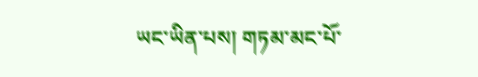ཡང་ཡིན་པས། གཏམ་མང་པོ་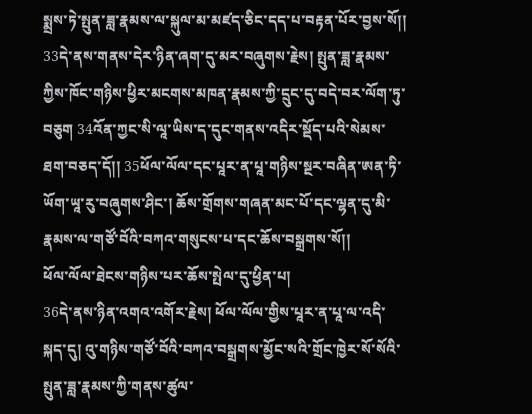སྨྲས་ཏེ་སྤུན་ཟླ་རྣམས་ལ་སྐུལ་མ་མཛད་ཅིང་དད་པ་བརྟན་པོར་བྱས་སོ།། 33དེ་ནས་གནས་དེར་ཉིན་ཞག་དུ་མར་བཞུགས་རྗེས། སྤུན་ཟླ་རྣམས་ཀྱིས་ཁོང་གཉིས་ཕྱིར་མངགས་མཁན་རྣམས་ཀྱི་དྲུང་དུ་བདེ་བར་ལོག་ཏུ་བཅུག 34འོན་ཀྱང་སི་ལཱ་ཡིས་ད་དུང་གནས་འདིར་སྡོད་པའི་སེམས་ཐག་བཅད་དོ།། 35ཕོལ་ལོལ་དང་པཱར་ན་པཱ་གཉིས་སྔར་བཞིན་ཨན་ཏི་ཡོག་ཡཱ་རུ་བཞུགས་ཤིང་། ཆོས་གྲོགས་གཞན་མང་པོ་དང་ལྷན་དུ་མི་རྣམས་ལ་གཙོ་བོའི་བཀའ་གསུངས་པ་དང་ཆོས་བསྒྲགས་སོ།།
ཕོལ་ལོལ་ཐེངས་གཉིས་པར་ཆོས་སྤེལ་དུ་ཕྱིན་པ།
36དེ་ནས་ཉིན་འགའ་འགོར་རྗེས། ཕོལ་ལོལ་གྱིས་པཱར་ན་པཱ་ལ་འདི་སྐད་དུ། འུ་གཉིས་གཙོ་བོའི་བཀའ་བསྒྲགས་མྱོང་སའི་གྲོང་ཁྱེར་སོ་སོའི་སྤུན་ཟླ་རྣམས་ཀྱི་གནས་ཚུལ་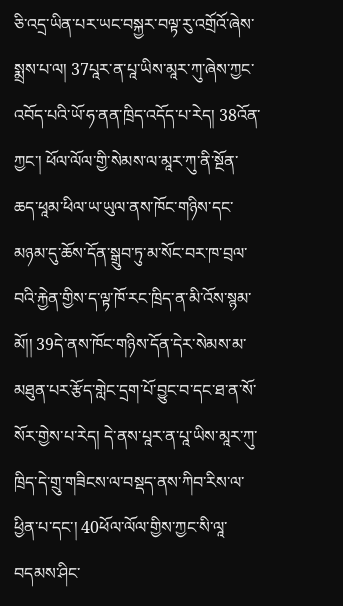ཅི་འདྲ་ཡིན་པར་ཡང་བསྐྱར་བལྟ་རུ་འགྲོའོ་ཞེས་སྨྲས་པ་ལ། 37པཱར་ན་པཱ་ཡིས་མཱར་ཀུ་ཞེས་ཀྱང་འབོད་པའི་ཡོ་ཧ་ནན་ཁྲིད་འདོད་པ་རེད། 38འོན་ཀྱང་། ཕོལ་ལོལ་གྱི་སེམས་ལ་མཱར་ཀུ་ནི་སྔོན་ཆད་ཕཱམ་ཕིལ་ཡ་ཡུལ་ནས་ཁོང་གཉིས་དང་མཉམ་དུ་ཆོས་དོན་སྒྲུབ་ཏུ་མ་སོང་བར་ཁ་བྲལ་བའི་རྐྱེན་གྱིས་ད་ལྟ་ཁོ་རང་ཁྲིད་ན་མི་འོས་སྙམ་མོ།། 39དེ་ནས་ཁོང་གཉིས་དོན་དེར་སེམས་མ་མཐུན་པར་རྩོད་གླེང་དྲག་པོ་བྱུང་བ་དང་ཐ་ན་སོ་སོར་གྱེས་པ་རེད། དེ་ནས་པཱར་ན་པཱ་ཡིས་མཱར་ཀུ་ཁྲིད་དེ་གྲུ་གཟིངས་ལ་བསྡད་ནས་ཀིབ་རིས་ལ་ཕྱིན་པ་དང་། 40ཕོལ་ལོལ་གྱིས་ཀྱང་སི་ལཱ་བདམས་ཤིང་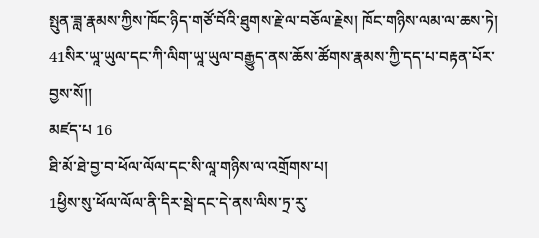སྤུན་ཟླ་རྣམས་ཀྱིས་ཁོང་ཉིད་གཙོ་བོའི་ཐུགས་རྗེ་ལ་བཅོལ་རྗེས། ཁོང་གཉིས་ལམ་ལ་ཆས་ཏེ། 41སིར་ཡཱ་ཡུལ་དང་ཀི་ལིག་ཡཱ་ཡུལ་བརྒྱུད་ནས་ཆོས་ཚོགས་རྣམས་ཀྱི་དད་པ་བརྟན་པོར་བྱས་སོ།།
མཛད་པ 16
ཐི་མོ་ཐེ་བྱ་བ་ཕོལ་ལོལ་དང་སི་ལཱ་གཉིས་ལ་འགྲོགས་པ།
1ཕྱིས་སུ་ཕོལ་ལོལ་ནི་དིར་སྦེ་དང་དེ་ནས་ལིས་ཏྲ་རུ་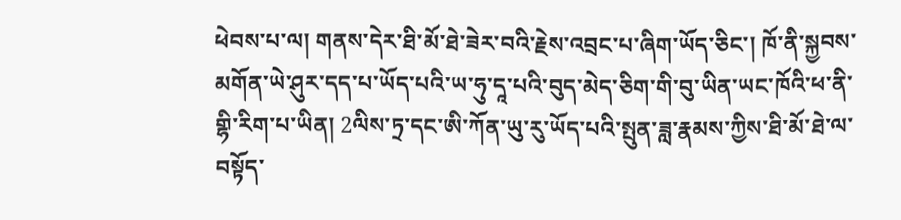ཕེབས་པ་ལ། གནས་དེར་ཐི་མོ་ཐེ་ཟེར་བའི་རྗེས་འབྲང་པ་ཞིག་ཡོད་ཅིང་། ཁོ་ནི་སྐྱབས་མགོན་ཡེ་ཤུར་དད་པ་ཡོད་པའི་ཡ་ཧུ་དཱ་པའི་བུད་མེད་ཅིག་གི་བུ་ཡིན་ཡང་ཁོའི་ཕ་ནི་གྷི་རིག་པ་ཡིན། 2ལིས་ཏྲ་དང་ཨི་ཀོན་ཡུ་རུ་ཡོད་པའི་སྤུན་ཟླ་རྣམས་ཀྱིས་ཐི་མོ་ཐེ་ལ་བསྟོད་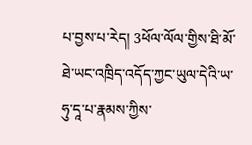པ་བྱས་པ་རེད། 3ཕོལ་ལོལ་གྱིས་ཐི་མོ་ཐེ་ཡང་འཁྲིད་འདོད་ཀྱང་ཡུལ་དེའི་ཡ་ཧུ་དཱ་པ་རྣམས་ཀྱིས་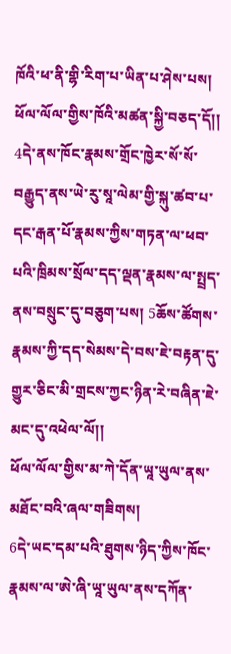ཁོའི་ཕ་ནི་གྷི་རིག་པ་ཡིན་པ་ཤེས་པས། ཕོལ་ལོལ་གྱིས་ཁོའི་མཚན་སྐྱི་བཅད་དོ།། 4དེ་ནས་ཁོང་རྣམས་གྲོང་ཁྱེར་སོ་སོ་བརྒྱུད་ནས་ཡེ་རུ་སཱ་ལེམ་གྱི་སྐུ་ཚབ་པ་དང་རྒན་པོ་རྣམས་ཀྱིས་གཏན་ལ་ཕབ་པའི་ཁྲིམས་སྲོལ་དད་ལྡན་རྣམས་ལ་སྤྲད་ནས་བསྲུང་དུ་བཅུག་པས། 5ཆོས་ཚོགས་རྣམས་ཀྱི་དད་སེམས་དེ་བས་ཇེ་བརྟན་དུ་གྱུར་ཅིང་མི་གྲངས་ཀྱང་ཉིན་རེ་བཞིན་ཇེ་མང་དུ་འཕེལ་ལོ།།
ཕོལ་ལོལ་གྱིས་མ་ཀེ་དོན་ཡཱ་ཡུལ་ནས་མཐོང་བའི་ཞལ་གཟིགས།
6དེ་ཡང་དམ་པའི་ཐུགས་ཉིད་ཀྱིས་ཁོང་རྣམས་ལ་ཨེ་ཞི་ཡཱ་ཡུལ་ནས་དཀོན་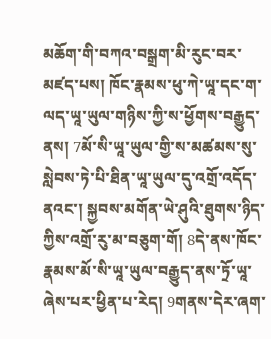མཆོག་གི་བཀའ་བསྒྲག་མི་རུང་བར་མཛད་པས། ཁོང་རྣམས་ཕུ་ཀེ་ཡཱ་དང་ག་ལད་ཡཱ་ཡུལ་གཉིས་ཀྱི་ས་ཕྱོགས་བརྒྱུད་ནས། 7མོ་སི་ཡཱ་ཡུལ་གྱི་ས་མཚམས་སུ་སླེབས་ཏེ་པི་ཐིན་ཡཱ་ཡུལ་དུ་འགྲོ་འདོད་ནའང་། སྐྱབས་མགོན་ཡེ་ཤུའི་ཐུགས་ཉིད་ཀྱིས་འགྲོ་རུ་མ་བཅུག་གོ། 8དེ་ནས་ཁོང་རྣམས་མོ་སི་ཡཱ་ཡུལ་བརྒྱུད་ནས་ཏྲོ་ཡཱ་ཞེས་པར་ཕྱིན་པ་རེད། 9གནས་དེར་ཞག་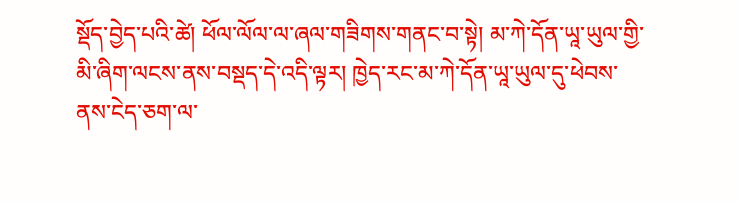སྡོད་བྱེད་པའི་ཚེ། ཕོལ་ལོལ་ལ་ཞལ་གཟིགས་གནང་བ་སྟེ། མ་ཀེ་དོན་ཡཱ་ཡུལ་གྱི་མི་ཞིག་ལངས་ནས་བསྡད་དེ་འདི་ལྟར། ཁྱེད་རང་མ་ཀེ་དོན་ཡཱ་ཡུལ་དུ་ཕེབས་ནས་ངེད་ཅག་ལ་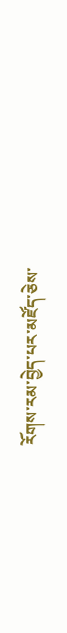རོགས་རམ་བྱེད་པར་མཛོད་ཅེས་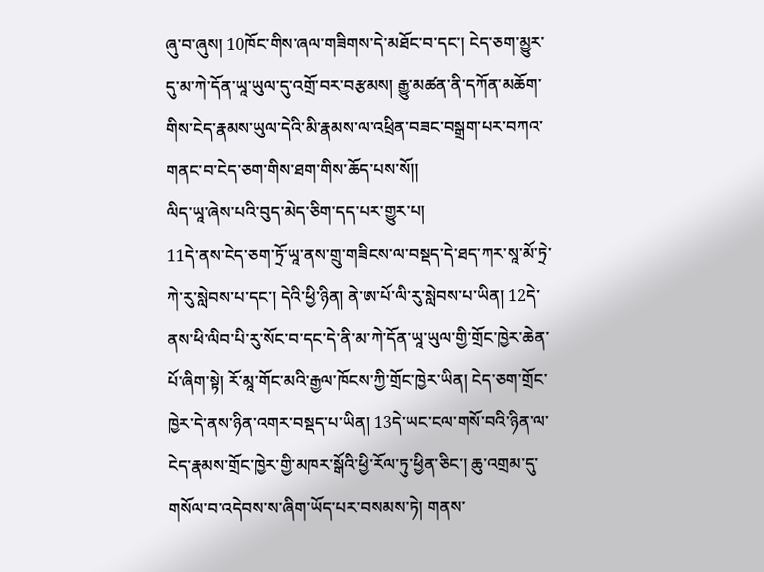ཞུ་བ་ཞུས། 10ཁོང་གིས་ཞལ་གཟིགས་དེ་མཐོང་བ་དང་། ངེད་ཅག་མྱུར་དུ་མ་ཀེ་དོན་ཡཱ་ཡུལ་དུ་འགྲོ་བར་བརྩམས། རྒྱུ་མཚན་ནི་དཀོན་མཆོག་གིས་ངེད་རྣམས་ཡུལ་དེའི་མི་རྣམས་ལ་འཕྲིན་བཟང་བསྒྲག་པར་བཀའ་གནང་བ་ངེད་ཅག་གིས་ཐག་གིས་ཆོད་པས་སོ།།
ལིད་ཡཱ་ཞེས་པའི་བུད་མེད་ཅིག་དད་པར་གྱུར་པ།
11དེ་ནས་ངེད་ཅག་ཏྲོ་ཡཱ་ནས་གྲུ་གཟིངས་ལ་བསྡད་དེ་ཐད་ཀར་སཱ་མོ་ཏྲེ་ཀེ་རུ་སླེབས་པ་དང་། དེའི་ཕྱི་ཉིན། ནེ་ཨ་པོ་ལི་རུ་སླེབས་པ་ཡིན། 12དེ་ནས་ཕི་ལིབ་པི་རུ་སོང་བ་དང་དེ་ནི་མ་ཀེ་དོན་ཡཱ་ཡུལ་གྱི་གྲོང་ཁྱེར་ཆེན་པོ་ཞིག་སྟེ། རོ་མཱ་གོང་མའི་རྒྱལ་ཁོངས་ཀྱི་གྲོང་ཁྱེར་ཡིན། ངེད་ཅག་གྲོང་ཁྱེར་དེ་ནས་ཉིན་འགར་བསྡད་པ་ཡིན། 13དེ་ཡང་ངལ་གསོ་བའི་ཉིན་ལ་ངེད་རྣམས་གྲོང་ཁྱེར་གྱི་མཁར་སྒོའི་ཕྱི་རོལ་ཏུ་ཕྱིན་ཅིང་། ཆུ་འགྲམ་དུ་གསོལ་བ་འདེབས་ས་ཞིག་ཡོད་པར་བསམས་ཏེ། གནས་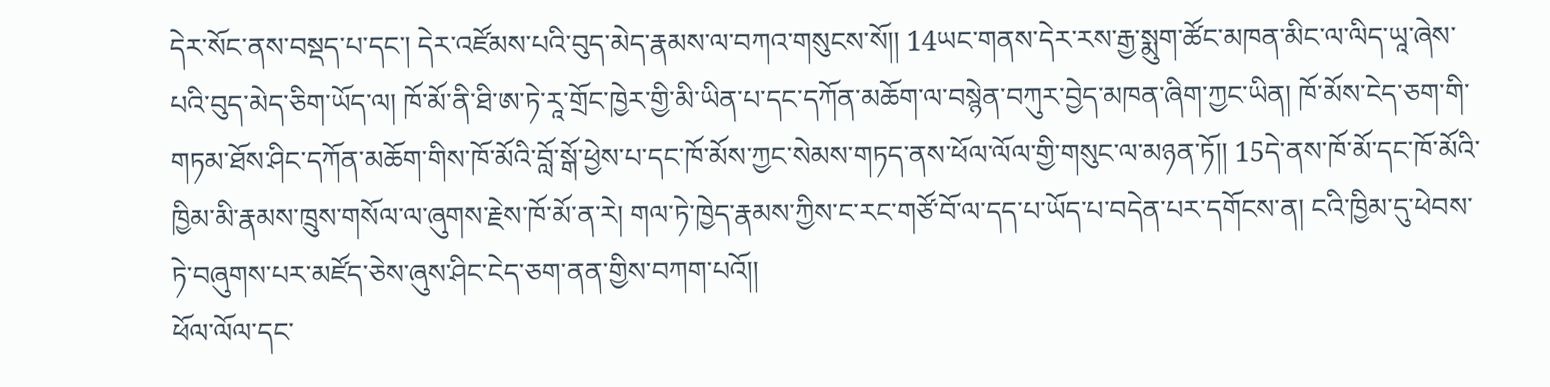དེར་སོང་ནས་བསྡད་པ་དང་། དེར་འཛོམས་པའི་བུད་མེད་རྣམས་ལ་བཀའ་གསུངས་སོ།། 14ཡང་གནས་དེར་རས་རྒྱ་སྨུག་ཚོང་མཁན་མིང་ལ་ལིད་ཡཱ་ཞེས་པའི་བུད་མེད་ཅིག་ཡོད་ལ། ཁོ་མོ་ནི་ཐི་ཨ་ཏེ་རཱ་གྲོང་ཁྱེར་གྱི་མི་ཡིན་པ་དང་དཀོན་མཆོག་ལ་བསྙེན་བཀུར་བྱེད་མཁན་ཞིག་ཀྱང་ཡིན། ཁོ་མོས་ངེད་ཅག་གི་གཏམ་ཐོས་ཤིང་དཀོན་མཆོག་གིས་ཁོ་མོའི་བློ་སྒོ་ཕྱེས་པ་དང་ཁོ་མོས་ཀྱང་སེམས་གཏད་ནས་ཕོལ་ལོལ་གྱི་གསུང་ལ་མཉན་ཏོ།། 15དེ་ནས་ཁོ་མོ་དང་ཁོ་མོའི་ཁྱིམ་མི་རྣམས་ཁྲུས་གསོལ་ལ་ཞུགས་རྗེས་ཁོ་མོ་ན་རེ། གལ་ཏེ་ཁྱེད་རྣམས་ཀྱིས་ང་རང་གཙོ་བོ་ལ་དད་པ་ཡོད་པ་བདེན་པར་དགོངས་ན། ངའི་ཁྱིམ་དུ་ཕེབས་ཏེ་བཞུགས་པར་མཛོད་ཅེས་ཞུས་ཤིང་ངེད་ཅག་ནན་གྱིས་བཀག་པའོ།།
ཕོལ་ལོལ་དང་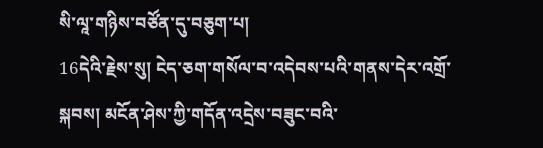སི་ལཱ་གཉིས་བཙོན་དུ་བཅུག་པ།
16དེའི་རྗེས་སུ། ངེད་ཅག་གསོལ་བ་འདེབས་པའི་གནས་དེར་འགྲོ་སྐབས། མངོན་ཤེས་ཀྱི་གདོན་འདྲེས་བཟུང་བའི་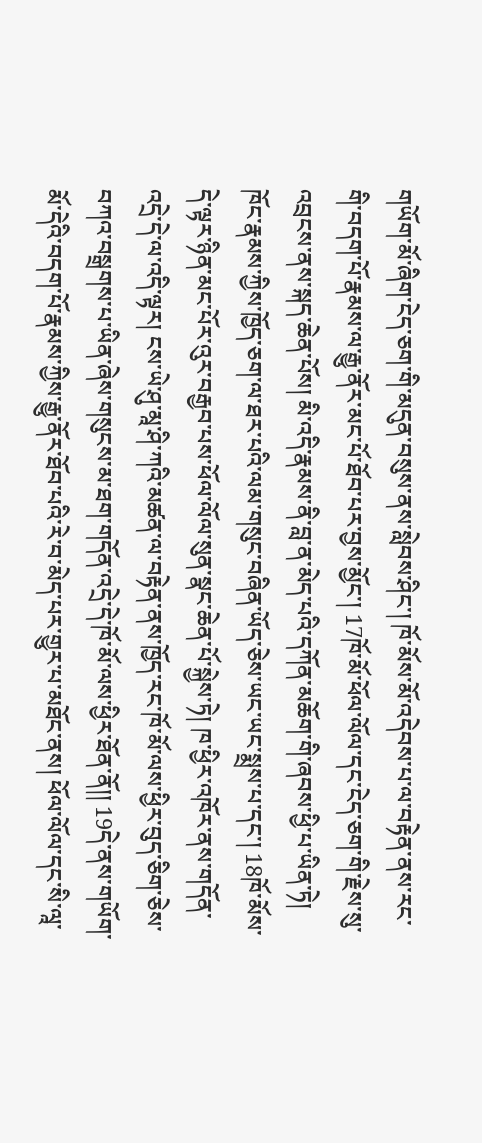གཡོག་མོ་ཞིག་ངེད་ཅག་གི་མདུན་བསུས་ནས་སླེབས་ཤིང་། ཁོ་མོས་མོ་འདེབས་པ་ལ་བརྟེན་ནས་རང་གི་བདག་པོ་རྣམས་ལ་རྒྱུ་ནོར་མང་པོ་ཐོབ་པར་བྱས་མྱོང་། 17ཁོ་མོ་ཕོལ་ལོལ་དང་ངེད་ཅག་གི་རྗེས་སུ་འབྲངས་ནས་སྐད་ཆེན་པོས། མི་འདི་རྣམས་ནི་བླ་ན་མེད་པའི་དཀོན་མཆོག་གི་ཞབས་ཕྱི་པ་ཡིན་ཏེ། ཁོང་རྣམས་ཀྱིས་ཁྱོད་ཅག་ལ་ཐར་པའི་ལམ་གསུང་བཞིན་ཡོད་ཅེས་ཡང་ཡང་སྨྲས་པ་དང་། 18ཁོ་མོས་དེ་ལྟར་ཉིན་མང་པོར་འུར་བརྒྱབ་པས་ཕོལ་ལོལ་སུན་སྣང་ཆེན་པོ་སྐྱེས་ཏེ། ཁ་ཕྱིར་འཁོར་ནས་གདོན་འདྲེ་དེ་ལ་འདི་ལྟར། ངས་ཡེ་ཤུ་མཱ་ཤི་ཀའི་མཚན་ལ་བརྟེན་ནས་ཁྱོད་རང་ཁོ་མོ་ལས་ཕྱིར་བུད་ཅིག་ཅེས་བཀའ་བསྒྲགས་པ་ཡིན་ཞེས་གསུངས་མ་ཐག་གདོན་འདྲེ་དེ་ཁོ་མོ་ལས་ཕྱིར་ཐོན་ནོ།། 19དེ་ནས་གཡོག་མོ་དེའི་བདག་པོ་རྣམས་ཀྱིས་རྒྱུ་ནོར་ཐོབ་པའི་རེ་བ་མེད་པར་གྱུར་པ་མཐོང་ནས། ཕོལ་ལོལ་དང་སི་ལཱ་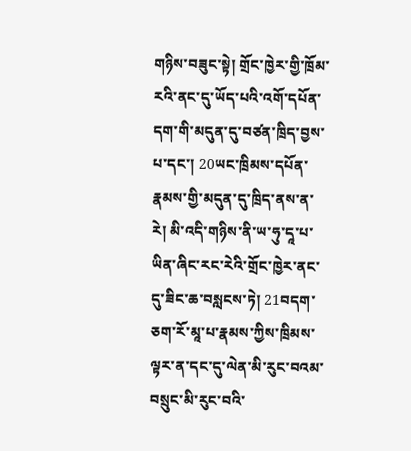གཉིས་བཟུང་སྟེ། གྲོང་ཁྱེར་གྱི་ཁྲོམ་རའི་ནང་དུ་ཡོད་པའི་འགོ་དཔོན་དག་གི་མདུན་དུ་བཙན་ཁྲིད་བྱས་པ་དང་། 20ཡང་ཁྲིམས་དཔོན་རྣམས་གྱི་མདུན་དུ་ཁྲིད་ནས་ན་རེ། མི་འདི་གཉིས་ནི་ཡ་ཧུ་དཱ་པ་ཡིན་ཞིང་རང་རེའི་གྲོང་ཁྱེར་ནང་དུ་ཟིང་ཆ་བསླངས་ཏེ། 21བདག་ཅག་རོ་མཱ་པ་རྣམས་ཀྱིས་ཁྲིམས་ལྟར་ན་དང་དུ་ལེན་མི་རུང་བའམ་བསྲུང་མི་རུང་བའི་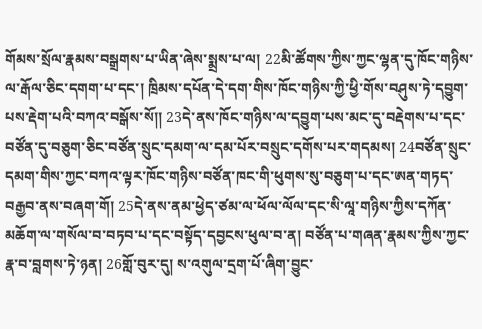གོམས་སྲོལ་རྣམས་བསྒྲགས་པ་ཡིན་ཞེས་སྨྲས་པ་ལ། 22མི་ཚོགས་ཀྱིས་ཀྱང་ལྷན་དུ་ཁོང་གཉིས་ལ་རྒོལ་ཅིང་དགག་པ་དང་། ཁྲིམས་དཔོན་དེ་དག་གིས་ཁོང་གཉིས་ཀྱི་ཕྱི་གོས་བཤུས་ཏེ་དབྱུག་པས་རྡེག་པའི་བཀའ་བསྒོས་སོ།། 23དེ་ནས་ཁོང་གཉིས་ལ་དབྱུག་པས་མང་དུ་བརྡེགས་པ་དང་བཙོན་དུ་བཅུག་ཅིང་བཙོན་སྲུང་དམག་ལ་དམ་པོར་བསྲུང་དགོས་པར་གདམས། 24བཙོན་སྲུང་དམག་གིས་ཀྱང་བཀའ་ལྟར་ཁོང་གཉིས་བཙོན་ཁང་གི་ཕུགས་སུ་བཅུག་པ་དང་ཨན་གཏད་བརྒྱབ་ནས་བཞག་གོ། 25དེ་ནས་ནམ་ཕྱེད་ཙམ་ལ་ཕོལ་ལོལ་དང་སི་ལཱ་གཉིས་ཀྱིས་དཀོན་མཆོག་ལ་གསོལ་བ་བཏབ་པ་དང་བསྟོད་དབྱངས་ཕུལ་བ་ན། བཙོན་པ་གཞན་རྣམས་ཀྱིས་ཀྱང་རྣ་བ་བླགས་ཏེ་ཉན། 26གློ་བུར་དུ། ས་འགུལ་དྲག་པོ་ཞིག་བྱུང་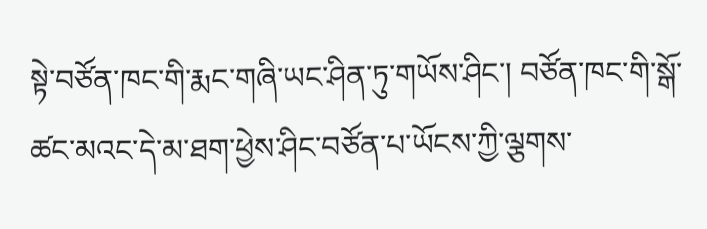སྟེ་བཙོན་ཁང་གི་རྨང་གཞི་ཡང་ཤིན་ཏུ་གཡོས་ཤིང་། བཙོན་ཁང་གི་སྒོ་ཚང་མའང་དེ་མ་ཐག་ཕྱེས་ཤིང་བཙོན་པ་ཡོངས་ཀྱི་ལྕགས་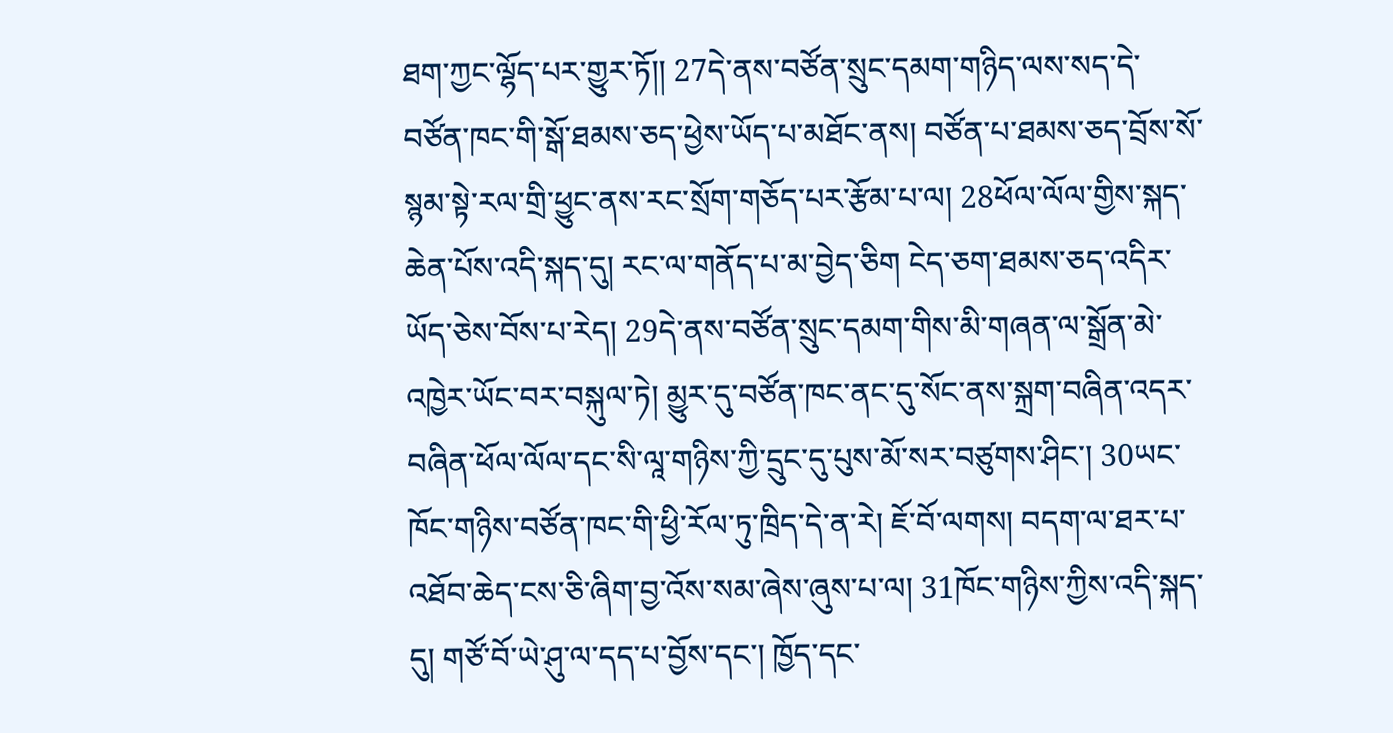ཐག་ཀྱང་ལྷོད་པར་གྱུར་ཏོ།། 27དེ་ནས་བཙོན་སྲུང་དམག་གཉིད་ལས་སད་དེ་བཙོན་ཁང་གི་སྒོ་ཐམས་ཅད་ཕྱེས་ཡོད་པ་མཐོང་ནས། བཙོན་པ་ཐམས་ཅད་བྲོས་སོ་སྙམ་སྟེ་རལ་གྲི་ཕྱུང་ནས་རང་སྲོག་གཅོད་པར་རྩོམ་པ་ལ། 28ཕོལ་ལོལ་གྱིས་སྐད་ཆེན་པོས་འདི་སྐད་དུ། རང་ལ་གནོད་པ་མ་བྱེད་ཅིག ངེད་ཅག་ཐམས་ཅད་འདིར་ཡོད་ཅེས་བོས་པ་རེད། 29དེ་ནས་བཙོན་སྲུང་དམག་གིས་མི་གཞན་ལ་སྒྲོན་མེ་འཁྱེར་ཡོང་བར་བསྐུལ་ཏེ། མྱུར་དུ་བཙོན་ཁང་ནང་དུ་སོང་ནས་སྐྲག་བཞིན་འདར་བཞིན་ཕོལ་ལོལ་དང་སི་ལཱ་གཉིས་ཀྱི་དྲུང་དུ་པུས་མོ་སར་བཙུགས་ཤིང་། 30ཡང་ཁོང་གཉིས་བཙོན་ཁང་གི་ཕྱི་རོལ་ཏུ་ཁྲིད་དེ་ན་རེ། ཇོ་བོ་ལགས། བདག་ལ་ཐར་པ་འཐོབ་ཆེད་ངས་ཅི་ཞིག་བྱ་འོས་སམ་ཞེས་ཞུས་པ་ལ། 31ཁོང་གཉིས་ཀྱིས་འདི་སྐད་དུ། གཙོ་བོ་ཡེ་ཤུ་ལ་དད་པ་བྱོས་དང་། ཁྱོད་དང་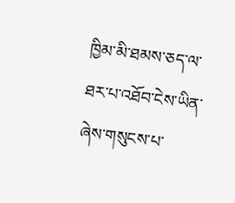ཁྱིམ་མི་ཐམས་ཅད་ལ་ཐར་པ་འཐོབ་ངེས་ཡིན་ཞེས་གསུངས་པ་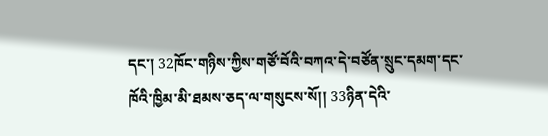དང་། 32ཁོང་གཉིས་ཀྱིས་གཙོ་བོའི་བཀའ་དེ་བཙོན་སྲུང་དམག་དང་ཁོའི་ཁྱིམ་མི་ཐམས་ཅད་ལ་གསུངས་སོ།། 33ཉིན་དེའི་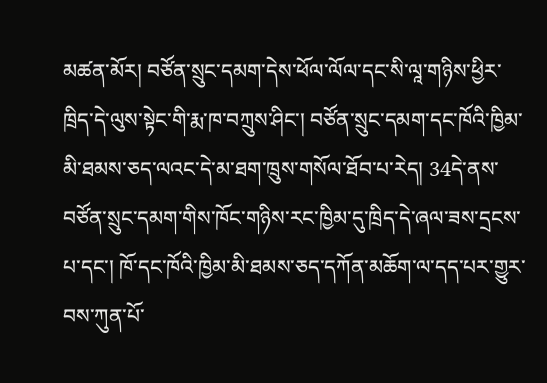མཚན་མོར། བཙོན་སྲུང་དམག་དེས་ཕོལ་ལོལ་དང་སི་ལཱ་གཉིས་ཕྱིར་ཁྲིད་དེ་ལུས་སྟེང་གི་རྨ་ཁ་བཀྲུས་ཤིང་། བཙོན་སྲུང་དམག་དང་ཁོའི་ཁྱིམ་མི་ཐམས་ཅད་ལའང་དེ་མ་ཐག་ཁྲུས་གསོལ་ཐོབ་པ་རེད། 34དེ་ནས་བཙོན་སྲུང་དམག་གིས་ཁོང་གཉིས་རང་ཁྱིམ་དུ་ཁྲིད་དེ་ཞལ་ཟས་དྲངས་པ་དང་། ཁོ་དང་ཁོའི་ཁྱིམ་མི་ཐམས་ཅད་དཀོན་མཆོག་ལ་དད་པར་གྱུར་བས་ཀུན་པོ་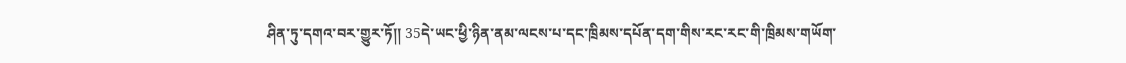ཤིན་ཏུ་དགའ་བར་གྱུར་ཏོ།། 35དེ་ཡང་ཕྱི་ཉིན་ནམ་ལངས་པ་དང་ཁྲིམས་དཔོན་དག་གིས་རང་རང་གི་ཁྲིམས་གཡོག་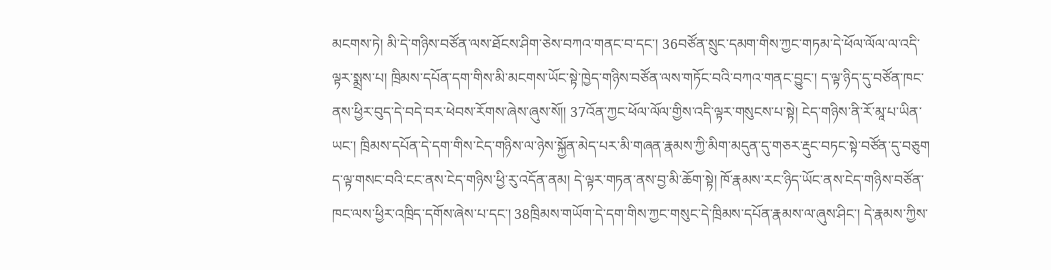མངགས་ཏེ། མི་དེ་གཉིས་བཙོན་ལས་ཐོངས་ཤིག་ཅེས་བཀའ་གནང་བ་དང་། 36བཙོན་སྲུང་དམག་གིས་ཀྱང་གཏམ་དེ་ཕོལ་ལོལ་ལ་འདི་ལྟར་སྨྲས་པ། ཁྲིམས་དཔོན་དག་གིས་མི་མངགས་ཡོང་སྟེ་ཁྱེད་གཉིས་བཙོན་ལས་གཏོང་བའི་བཀའ་གནང་བྱུང་། ད་ལྟ་ཉིད་དུ་བཙོན་ཁང་ནས་ཕྱིར་བུད་དེ་བདེ་བར་ཕེབས་རོགས་ཞེས་ཞུས་སོ།། 37འོན་ཀྱང་ཕོལ་ལོལ་གྱིས་འདི་ལྟར་གསུངས་པ་སྟེ། ངེད་གཉིས་ནི་རོ་མཱ་པ་ཡིན་ཡང་། ཁྲིམས་དཔོན་དེ་དག་གིས་ངེད་གཉིས་ལ་ཉེས་སྐྱོན་མེད་པར་མི་གཞན་རྣམས་ཀྱི་མིག་མདུན་དུ་གཅར་རྡུང་བཏང་སྟེ་བཙོན་དུ་བཅུག ད་ལྟ་གསང་བའི་ངང་ནས་ངེད་གཉིས་ཕྱི་རུ་འདོན་ནམ། དེ་ལྟར་གཏན་ནས་བྱ་མི་ཆོག་སྟེ། ཁོ་རྣམས་རང་ཉིད་ཡོང་ནས་ངེད་གཉིས་བཙོན་ཁང་ལས་ཕྱིར་འཁྲིད་དགོས་ཞེས་པ་དང་། 38ཁྲིམས་གཡོག་དེ་དག་གིས་ཀྱང་གསུང་དེ་ཁྲིམས་དཔོན་རྣམས་ལ་ཞུས་ཤིང་། དེ་རྣམས་ཀྱིས་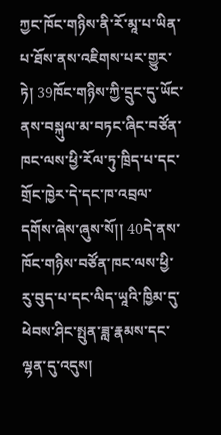ཀྱང་ཁོང་གཉིས་ནི་རོ་མཱ་པ་ཡིན་པ་ཐོས་ནས་འཇིགས་པར་གྱུར་ཏེ། 39ཁོང་གཉིས་ཀྱི་དྲུང་དུ་ཡོང་ནས་བསྐུལ་མ་བཏང་ཞིང་བཙོན་ཁང་ལས་ཕྱི་རོལ་ཏུ་ཁྲིད་པ་དང་གྲོང་ཁྱེར་དེ་དང་ཁ་འབྲལ་དགོས་ཞེས་ཞུས་སོ།། 40དེ་ནས་ཁོང་གཉིས་བཙོན་ཁང་ལས་ཕྱི་རུ་བུད་པ་དང་ལིད་ཡཱའི་ཁྱིམ་དུ་ཕེབས་ཤིང་སྤུན་ཟླ་རྣམས་དང་ལྷན་དུ་འདུས།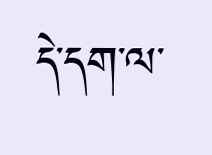དེ་དག་ལ་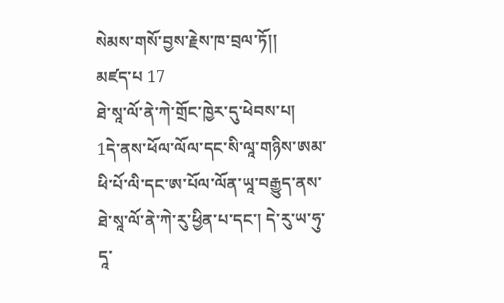སེམས་གསོ་བྱས་རྗེས་ཁ་བྲལ་ཏོ།།
མཛད་པ 17
ཐེ་སཱ་ལོ་ནེ་ཀེ་གྲོང་ཁྱེར་དུ་ཕེབས་པ།
1དེ་ནས་ཕོལ་ལོལ་དང་སི་ལཱ་གཉིས་ཨམ་ཕི་པོ་ལི་དང་ཨ་པོལ་ལོན་ཡཱ་བརྒྱུད་ནས་ཐེ་སཱ་ལོ་ནེ་ཀེ་རུ་ཕྱིན་པ་དང་། དེ་རུ་ཡ་ཧུ་དཱ་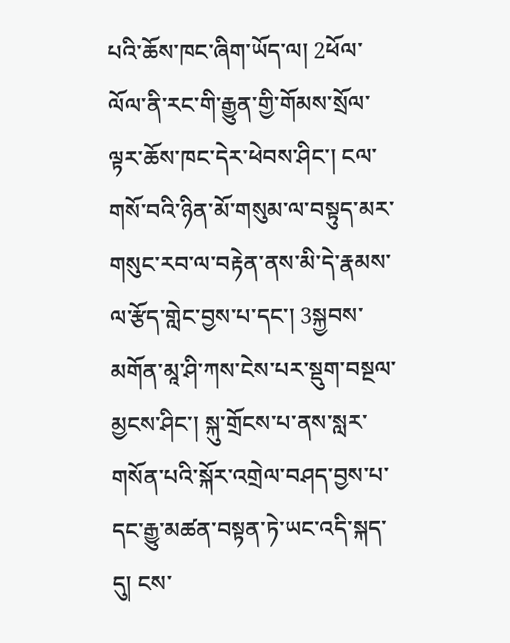པའི་ཆོས་ཁང་ཞིག་ཡོད་ལ། 2ཕོལ་ལོལ་ནི་རང་གི་རྒྱུན་གྱི་གོམས་སྲོལ་ལྟར་ཆོས་ཁང་དེར་ཕེབས་ཤིང་། ངལ་གསོ་བའི་ཉིན་མོ་གསུམ་ལ་བསྟུད་མར་གསུང་རབ་ལ་བརྟེན་ནས་མི་དེ་རྣམས་ལ་རྩོད་གླེང་བྱས་པ་དང་། 3སྐྱབས་མགོན་མཱ་ཤི་ཀས་ངེས་པར་སྡུག་བསྔལ་མྱངས་ཤིང་། སྐུ་གྲོངས་པ་ནས་སླར་གསོན་པའི་སྐོར་འགྲེལ་བཤད་བྱས་པ་དང་རྒྱུ་མཚན་བསྟན་ཏེ་ཡང་འདི་སྐད་དུ། ངས་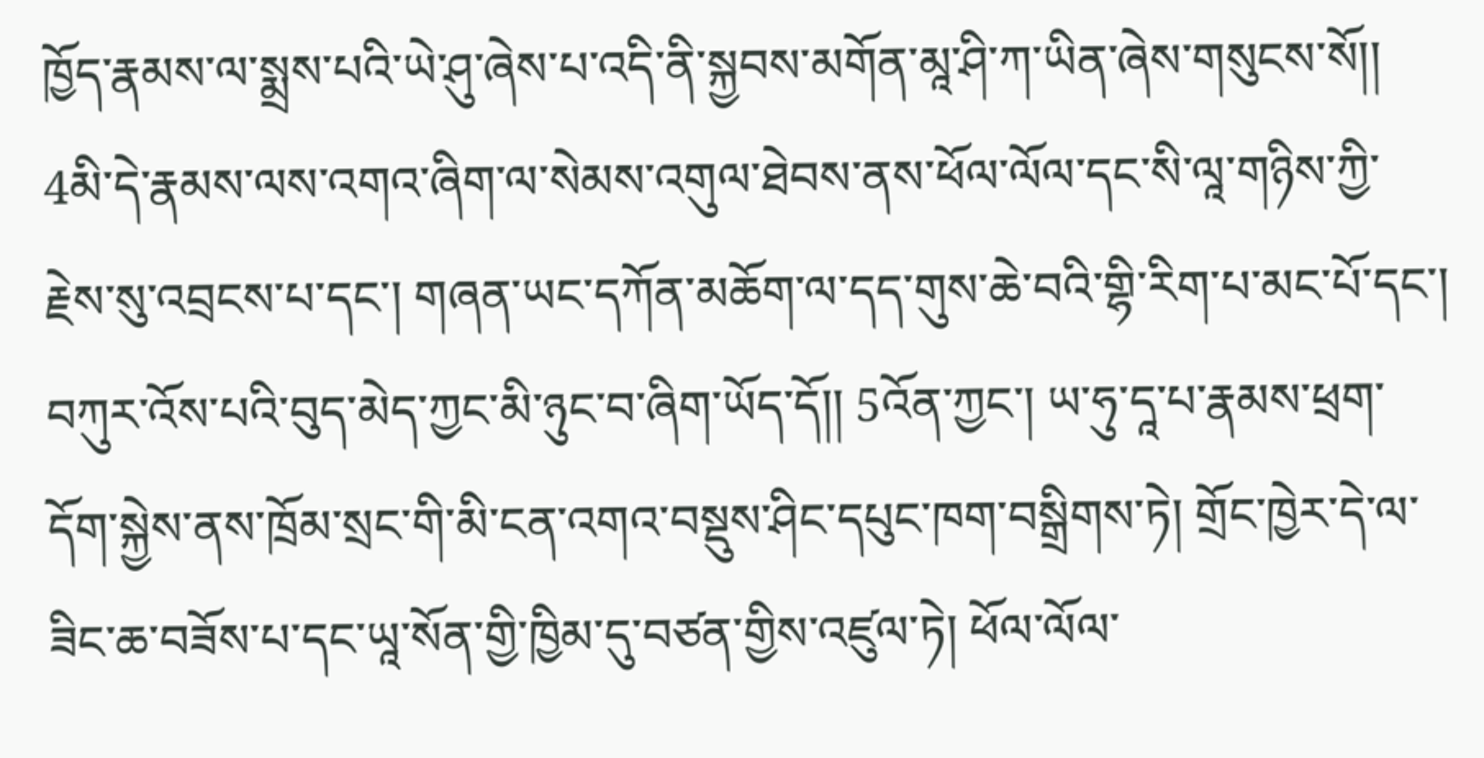ཁྱོད་རྣམས་ལ་སྨྲས་པའི་ཡེ་ཤུ་ཞེས་པ་འདི་ནི་སྐྱབས་མགོན་མཱ་ཤི་ཀ་ཡིན་ཞེས་གསུངས་སོ།། 4མི་དེ་རྣམས་ལས་འགའ་ཞིག་ལ་སེམས་འགུལ་ཐེབས་ནས་ཕོལ་ལོལ་དང་སི་ལཱ་གཉིས་ཀྱི་རྗེས་སུ་འབྲངས་པ་དང་། གཞན་ཡང་དཀོན་མཆོག་ལ་དད་གུས་ཆེ་བའི་གྷི་རིག་པ་མང་པོ་དང་། བཀུར་འོས་པའི་བུད་མེད་ཀྱང་མི་ཉུང་བ་ཞིག་ཡོད་དོ།། 5འོན་ཀྱང་། ཡ་ཧུ་དཱ་པ་རྣམས་ཕྲག་དོག་སྐྱེས་ནས་ཁྲོམ་སྲང་གི་མི་ངན་འགའ་བསྡུས་ཤིང་དཔུང་ཁག་བསྒྲིགས་ཏེ། གྲོང་ཁྱེར་དེ་ལ་ཟིང་ཆ་བཟོས་པ་དང་ཡཱ་སོན་གྱི་ཁྱིམ་དུ་བཙན་གྱིས་འཛུལ་ཏེ། ཕོལ་ལོལ་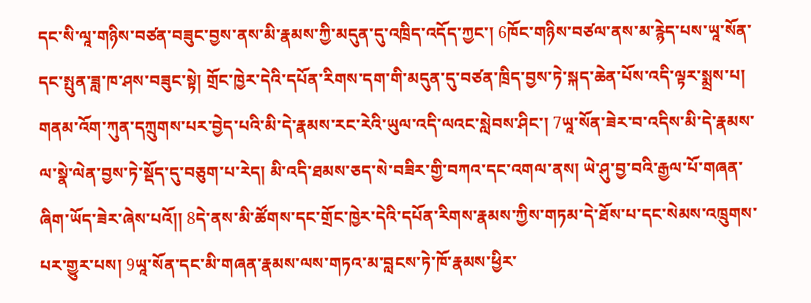དང་སི་ལཱ་གཉིས་བཙན་བཟུང་བྱས་ནས་མི་རྣམས་ཀྱི་མདུན་དུ་འཁྲིད་འདོད་ཀྱང་། 6ཁོང་གཉིས་བཙལ་ནས་མ་རྙེད་པས་ཡཱ་སོན་དང་སྤུན་ཟླ་ཁ་ཤས་བཟུང་སྟེ། གྲོང་ཁྱེར་དེའི་དཔོན་རིགས་དག་གི་མདུན་དུ་བཙན་ཁྲིད་བྱས་ཏེ་སྐད་ཆེན་པོས་འདི་ལྟར་སྨྲས་པ། གནམ་འོག་ཀུན་དཀྲུགས་པར་བྱེད་པའི་མི་དེ་རྣམས་རང་རེའི་ཡུལ་འདི་ལའང་སླེབས་ཤིང་། 7ཡཱ་སོན་ཟེར་བ་འདིས་མི་དེ་རྣམས་ལ་སྣེ་ལེན་བྱས་ཏེ་སྡོད་དུ་བཅུག་པ་རེད། མི་འདི་ཐམས་ཅད་སེ་བཟིར་གྱི་བཀའ་དང་འགལ་ནས། ཡེ་ཤུ་བྱ་བའི་རྒྱལ་པོ་གཞན་ཞིག་ཡོད་ཟེར་ཞེས་པའོ།། 8དེ་ནས་མི་ཚོགས་དང་གྲོང་ཁྱེར་དེའི་དཔོན་རིགས་རྣམས་ཀྱིས་གཏམ་དེ་ཐོས་པ་དང་སེམས་འཁྲུགས་པར་གྱུར་པས། 9ཡཱ་སོན་དང་མི་གཞན་རྣམས་ལས་གཏའ་མ་བླངས་ཏེ་ཁོ་རྣམས་ཕྱིར་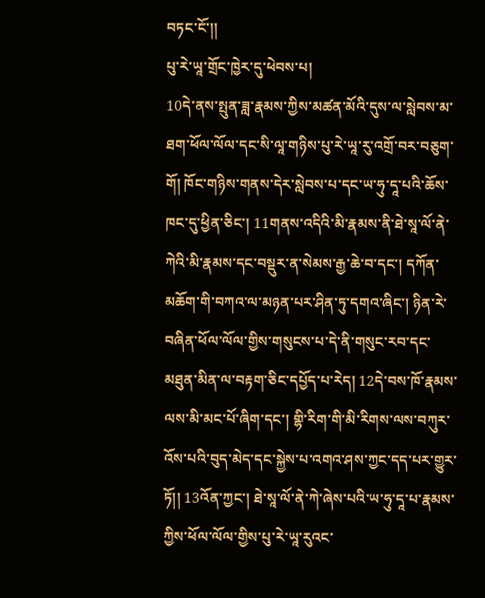བཏང་ངོ་།།
པུ་རེ་ཡཱ་གྲོང་ཁྱེར་དུ་ཕེབས་པ།
10དེ་ནས་སྤུན་ཟླ་རྣམས་ཀྱིས་མཚན་མོའི་དུས་ལ་སླེབས་མ་ཐག་ཕོལ་ལོལ་དང་སི་ལཱ་གཉིས་པུ་རེ་ཡཱ་རུ་འགྲོ་བར་བཅུག་གོ། ཁོང་གཉིས་གནས་དེར་སླེབས་པ་དང་ཡ་ཧུ་དཱ་པའི་ཆོས་ཁང་དུ་ཕྱིན་ཅིང་། 11གནས་འདིའི་མི་རྣམས་ནི་ཐེ་སཱ་ལོ་ནེ་ཀེའི་མི་རྣམས་དང་བསྡུར་ན་སེམས་རྒྱ་ཆེ་བ་དང་། དཀོན་མཆོག་གི་བཀའ་ལ་མཉན་པར་ཤིན་ཏུ་དགའ་ཞིང་། ཉིན་རེ་བཞིན་ཕོལ་ལོལ་གྱིས་གསུངས་པ་དེ་ནི་གསུང་རབ་དང་མཐུན་མིན་ལ་བརྟག་ཅིང་དཔྱོད་པ་རེད། 12དེ་བས་ཁོ་རྣམས་ལས་མི་མང་པོ་ཞིག་དང་། གྷི་རིག་གི་མི་རིགས་ལས་བཀུར་འོས་པའི་བུད་མེད་དང་སྐྱེས་པ་འགའ་ཤས་ཀྱང་དད་པར་གྱུར་ཏོ།། 13འོན་ཀྱང་། ཐེ་སཱ་ལོ་ནེ་ཀེ་ཞེས་པའི་ཡ་ཧུ་དཱ་པ་རྣམས་ཀྱིས་ཕོལ་ལོལ་གྱིས་པུ་རེ་ཡཱ་རུའང་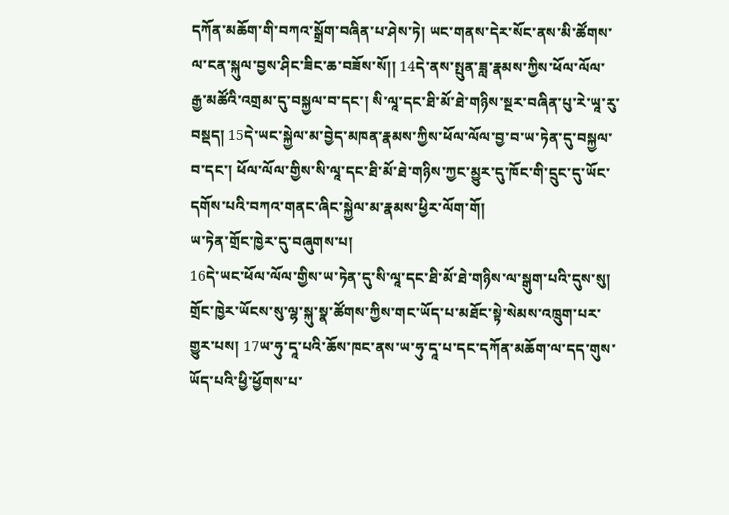དཀོན་མཆོག་གི་བཀའ་སྒྲོག་བཞིན་པ་ཤེས་ཏེ། ཡང་གནས་དེར་སོང་ནས་མི་ཚོགས་ལ་ངན་སྐུལ་བྱས་ཤིང་ཟིང་ཆ་བཟོས་སོ།། 14དེ་ནས་སྤུན་ཟླ་རྣམས་ཀྱིས་ཕོལ་ལོལ་རྒྱ་མཚོའི་འགྲམ་དུ་བསྐྱལ་བ་དང་། སི་ལཱ་དང་ཐི་མོ་ཐེ་གཉིས་སྔར་བཞིན་པུ་རེ་ཡཱ་རུ་བསྡད། 15དེ་ཡང་སྐྱེལ་མ་བྱེད་མཁན་རྣམས་ཀྱིས་ཕོལ་ལོལ་བྱ་བ་ཡ་ཏེན་དུ་བསྐྱལ་བ་དང་། ཕོལ་ལོལ་གྱིས་སི་ལཱ་དང་ཐི་མོ་ཐེ་གཉིས་ཀྱང་མྱུར་དུ་ཁོང་གི་དྲུང་དུ་ཡོང་དགོས་པའི་བཀའ་གནང་ཞིང་སྐྱེལ་མ་རྣམས་ཕྱིར་ལོག་གོ།
ཡ་ཏེན་གྲོང་ཁྱེར་དུ་བཞུགས་པ།
16དེ་ཡང་ཕོལ་ལོལ་གྱིས་ཡ་ཏེན་དུ་སི་ལཱ་དང་ཐི་མོ་ཐེ་གཉིས་ལ་སྒུག་པའི་དུས་སུ། གྲོང་ཁྱེར་ཡོངས་སུ་ལྷ་སྐུ་སྣ་ཚོགས་ཀྱིས་གང་ཡོད་པ་མཐོང་སྟེ་སེམས་འཁྲུག་པར་གྱུར་པས། 17ཡ་ཧུ་དཱ་པའི་ཆོས་ཁང་ནས་ཡ་ཧུ་དཱ་པ་དང་དཀོན་མཆོག་ལ་དད་གུས་ཡོད་པའི་ཕྱི་ཕྱོགས་པ་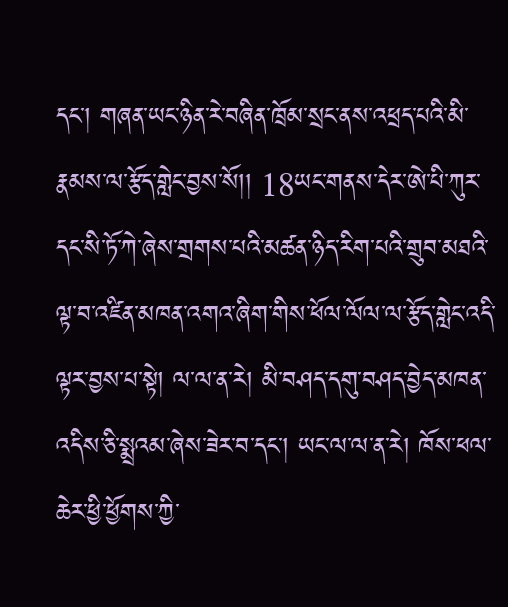དང་། གཞན་ཡང་ཉིན་རེ་བཞིན་ཁྲོམ་སྲང་ནས་འཕྲད་པའི་མི་རྣམས་ལ་རྩོད་གླེང་བྱས་སོ།། 18ཡང་གནས་དེར་ཨེ་པི་ཀུར་དང་སི་ཏོ་ཀེ་ཞེས་གྲགས་པའི་མཚན་ཉིད་རིག་པའི་གྲུབ་མཐའི་ལྟ་བ་འཛིན་མཁན་འགའ་ཞིག་གིས་ཕོལ་ལོལ་ལ་རྩོད་གླེང་འདི་ལྟར་བྱས་པ་སྟེ། ལ་ལ་ན་རེ། མི་བཤད་དགུ་བཤད་བྱེད་མཁན་འདིས་ཅི་སྨྲའམ་ཞེས་ཟེར་བ་དང་། ཡང་ལ་ལ་ན་རེ། ཁོས་ཕལ་ཆེར་ཕྱི་ཕྱོགས་ཀྱི་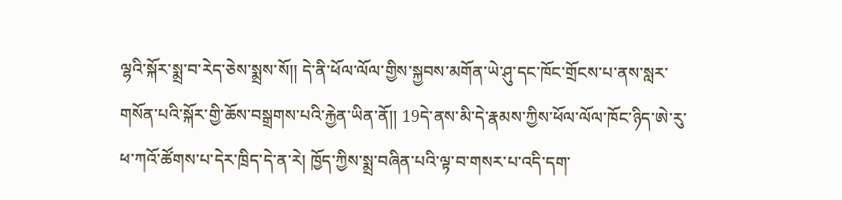ལྷའི་སྐོར་སྨྲ་བ་རེད་ཅེས་སྨྲས་སོ།། དེ་ནི་ཕོལ་ལོལ་གྱིས་སྐྱབས་མགོན་ཡེ་ཤུ་དང་ཁོང་གྲོངས་པ་ནས་སླར་གསོན་པའི་སྐོར་གྱི་ཆོས་བསྒྲགས་པའི་རྐྱེན་ཡིན་ནོ།། 19དེ་ནས་མི་དེ་རྣམས་ཀྱིས་ཕོལ་ལོལ་ཁོང་ཉིད་ཨེ་རུ་ཕ་ཀའོ་ཚོགས་པ་དེར་ཁྲིད་དེ་ན་རེ། ཁྱོད་ཀྱིས་སྨྲ་བཞིན་པའི་ལྟ་བ་གསར་པ་འདི་དག་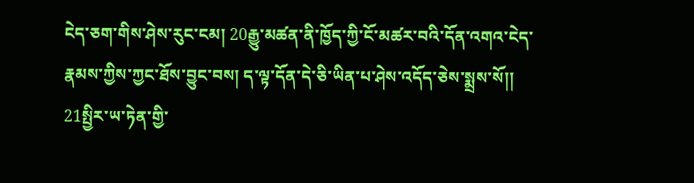ངེད་ཅག་གིས་ཤེས་རུང་ངམ། 20རྒྱུ་མཚན་ནི་ཁྱོད་ཀྱི་ངོ་མཚར་བའི་དོན་འགའ་ངེད་རྣམས་ཀྱིས་ཀྱང་ཐོས་བྱུང་བས། ད་ལྟ་དོན་དེ་ཅི་ཡིན་པ་ཤེས་འདོད་ཅེས་སྨྲས་སོ།། 21སྤྱིར་ཡ་ཏེན་གྱི་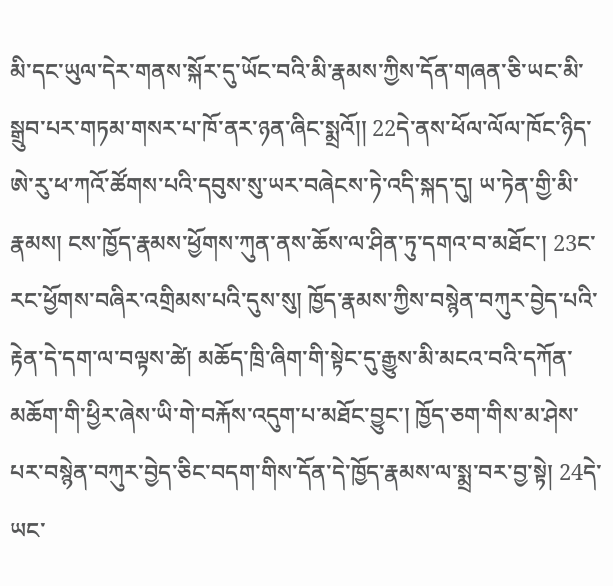མི་དང་ཡུལ་དེར་གནས་སྐོར་དུ་ཡོང་བའི་མི་རྣམས་ཀྱིས་དོན་གཞན་ཅི་ཡང་མི་སྒྲུབ་པར་གཏམ་གསར་པ་ཁོ་ནར་ཉན་ཞིང་སྨྲའོ།། 22དེ་ནས་ཕོལ་ལོལ་ཁོང་ཉིད་ཨེ་རུ་ཕ་ཀའོ་ཚོགས་པའི་དབུས་སུ་ཡར་བཞེངས་ཏེ་འདི་སྐད་དུ། ཡ་ཏེན་གྱི་མི་རྣམས། ངས་ཁྱོད་རྣམས་ཕྱོགས་ཀུན་ནས་ཆོས་ལ་ཤིན་ཏུ་དགའ་བ་མཐོང་། 23ང་རང་ཕྱོགས་བཞིར་འགྲིམས་པའི་དུས་སུ། ཁྱོད་རྣམས་ཀྱིས་བསྙེན་བཀུར་བྱེད་པའི་རྟེན་དེ་དག་ལ་བལྟས་ཚེ། མཆོད་ཁྲི་ཞིག་གི་སྟེང་དུ་རྒྱུས་མི་མངའ་བའི་དཀོན་མཆོག་གི་ཕྱིར་ཞེས་ཡི་གེ་བརྐོས་འདུག་པ་མཐོང་བྱུང་། ཁྱོད་ཅག་གིས་མ་ཤེས་པར་བསྙེན་བཀུར་བྱེད་ཅིང་བདག་གིས་དོན་དེ་ཁྱོད་རྣམས་ལ་སྨྲ་བར་བྱ་སྟེ། 24དེ་ཡང་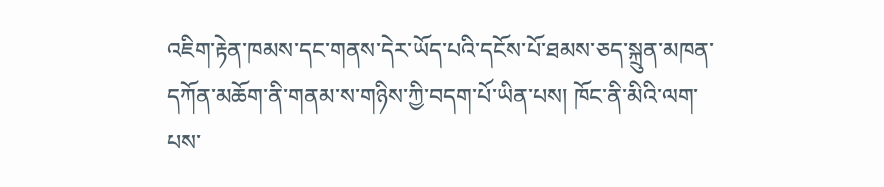འཇིག་རྟེན་ཁམས་དང་གནས་དེར་ཡོད་པའི་དངོས་པོ་ཐམས་ཅད་སྐྲུན་མཁན་དཀོན་མཆོག་ནི་གནམ་ས་གཉིས་ཀྱི་བདག་པོ་ཡིན་པས། ཁོང་ནི་མིའི་ལག་པས་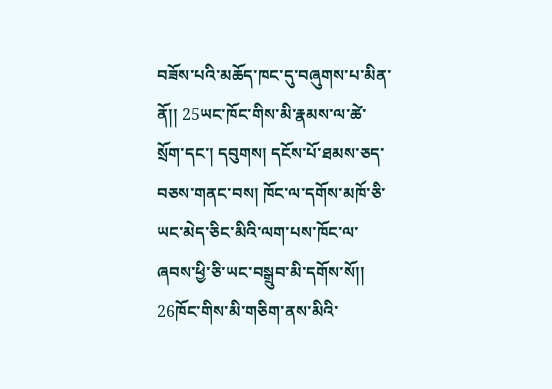བཟོས་པའི་མཆོད་ཁང་དུ་བཞུགས་པ་མིན་ནོ།། 25ཡང་ཁོང་གིས་མི་རྣམས་ལ་ཚེ་སྲོག་དང་། དབུགས། དངོས་པོ་ཐམས་ཅད་བཅས་གནང་བས། ཁོང་ལ་དགོས་མཁོ་ཅི་ཡང་མེད་ཅིང་མིའི་ལག་པས་ཁོང་ལ་ཞབས་ཕྱི་ཅི་ཡང་བསྒྲུབ་མི་དགོས་སོ།། 26ཁོང་གིས་མི་གཅིག་ནས་མིའི་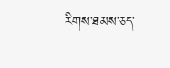རིགས་ཐམས་ཅད་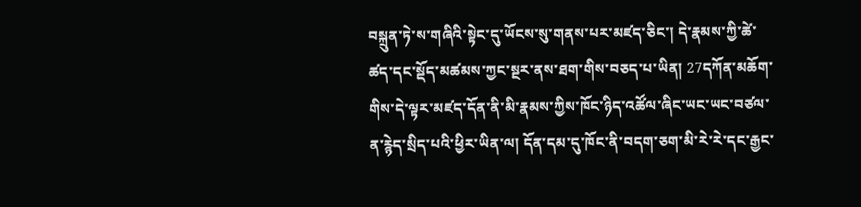བསྐྲུན་ཏེ་ས་གཞིའི་སྟེང་དུ་ཡོངས་སུ་གནས་པར་མཛད་ཅིང་། དེ་རྣམས་ཀྱི་ཚེ་ཚད་དང་སྡོད་མཚམས་ཀྱང་སྔར་ནས་ཐག་གིས་བཅད་པ་ཡིན། 27དཀོན་མཆོག་གིས་དེ་ལྟར་མཛད་དོན་ནི་མི་རྣམས་ཀྱིས་ཁོང་ཉིད་འཚོལ་ཞིང་ཡང་ཡང་བཙལ་ན་རྙེད་སྲིད་པའི་ཕྱིར་ཡིན་ལ། དོན་དམ་དུ་ཁོང་ནི་བདག་ཅག་མི་རེ་རེ་དང་རྒྱང་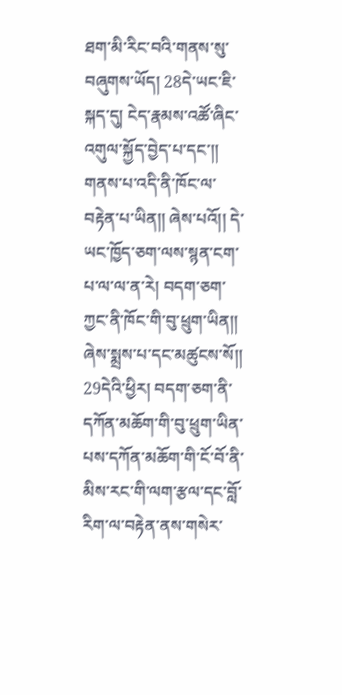ཐག་མི་རིང་བའི་གནས་སུ་བཞུགས་ཡོད། 28དེ་ཡང་ཇི་སྐད་དུ། ངེད་རྣམས་འཚོ་ཞིང་འགུལ་སྐྱོད་བྱེད་པ་དང་།། གནས་པ་འདི་ནི་ཁོང་ལ་བརྟེན་པ་ཡིན།། ཞེས་པའོ།། དེ་ཡང་ཁྱོད་ཅག་ལས་སྙན་ངག་པ་ལ་ལ་ན་རེ། བདག་ཅག་ཀྱང་ནི་ཁོང་གི་བུ་ཕྲུག་ཡིན།། ཞེས་སྨྲས་པ་དང་མཚུངས་སོ།། 29དེའི་ཕྱིར། བདག་ཅག་ནི་དཀོན་མཆོག་གི་བུ་ཕྲུག་ཡིན་པས་དཀོན་མཆོག་གི་ངོ་བོ་ནི་མིས་རང་གི་ལག་རྩལ་དང་བློ་རིག་ལ་བརྟེན་ནས་གསེར་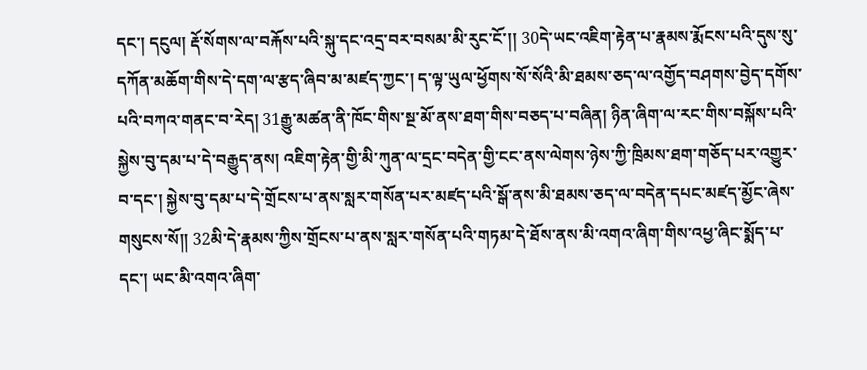དང་། དངུལ། རྡོ་སོགས་ལ་བརྐོས་པའི་སྐུ་དང་འདྲ་བར་བསམ་མི་རུང་ངོ་།། 30དེ་ཡང་འཇིག་རྟེན་པ་རྣམས་རྨོངས་པའི་དུས་སུ་དཀོན་མཆོག་གིས་དེ་དག་ལ་རྩད་ཞིབ་མ་མཛད་ཀྱང་། ད་ལྟ་ཡུལ་ཕྱོགས་སོ་སོའི་མི་ཐམས་ཅད་ལ་འགྱོད་བཤགས་བྱེད་དགོས་པའི་བཀའ་གནང་བ་རེད། 31རྒྱུ་མཚན་ནི་ཁོང་གིས་སྔ་མོ་ནས་ཐག་གིས་བཅད་པ་བཞིན། ཉིན་ཞིག་ལ་རང་གིས་བསྐོས་པའི་སྐྱེས་བུ་དམ་པ་དེ་བརྒྱུད་ནས། འཇིག་རྟེན་གྱི་མི་ཀུན་ལ་དྲང་བདེན་གྱི་ངང་ནས་ལེགས་ཉེས་ཀྱི་ཁྲིམས་ཐག་གཅོད་པར་འགྱུར་བ་དང་། སྐྱེས་བུ་དམ་པ་དེ་གྲོངས་པ་ནས་སླར་གསོན་པར་མཛད་པའི་སྒོ་ནས་མི་ཐམས་ཅད་ལ་བདེན་དཔང་མཛད་མྱོང་ཞེས་གསུངས་སོ།། 32མི་དེ་རྣམས་ཀྱིས་གྲོངས་པ་ནས་སླར་གསོན་པའི་གཏམ་དེ་ཐོས་ནས་མི་འགའ་ཞིག་གིས་འཕྱ་ཞིང་སྨོད་པ་དང་། ཡང་མི་འགའ་ཞིག་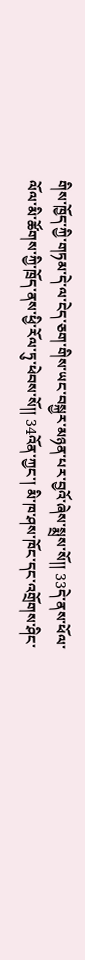གིས་ཁྱོད་ཀྱི་གཏམ་དེ་ལ་ངེད་ཅག་གིས་ཡང་བསྐྱར་མཉན་པར་བྱའོ་ཞེས་སྨྲས་སོ།། 33དེ་ནས་ཕོལ་ལོལ་མི་ཚོགས་ཀྱི་ཁྲོད་ནས་ཕྱི་རོལ་ཏུ་ཕེབས་སོ།། 34འོན་ཀྱང་། མི་ཁ་ཤས་ཁོང་དང་འགྲོགས་ཤིང་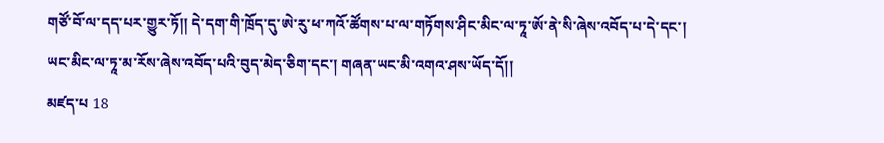གཙོ་བོ་ལ་དད་པར་གྱུར་ཏོ།། དེ་དག་གི་ཁྲོད་དུ་ཨེ་རུ་ཕ་ཀའོ་ཚོགས་པ་ལ་གཏོགས་ཤིང་མིང་ལ་ཏཱ་ཨོ་ནེ་སི་ཞེས་འབོད་པ་དེ་དང་། ཡང་མིང་ལ་ཏཱ་མ་རོས་ཞེས་འབོད་པའི་བུད་མེད་ཅིག་དང་། གཞན་ཡང་མི་འགའ་ཤས་ཡོད་དོ།།
མཛད་པ 18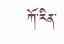ཀོ་རིན་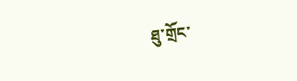ཐུ་གྲོང་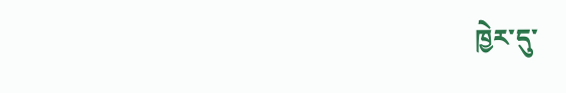ཁྱེར་དུ་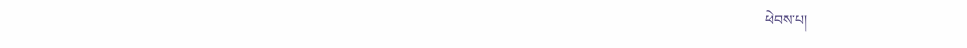ཕེབས་པ།